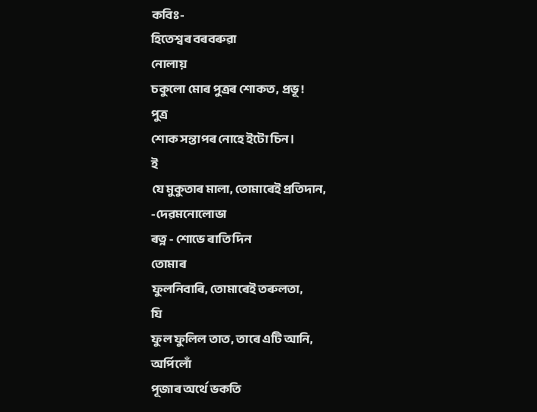কবিঃ-
হিতেশ্বৰ বৰবৰুৱা
নোলায়
চকুলো মোৰ পুত্ৰৰ শোকত, প্ৰভূ!
পুত্ৰ
শোক সন্তাপৰ নোহে ইটো চিন।
ই
যে মুকুতাৰ মালা, তোমাৰেই প্ৰতিদান,
-দেৱমনোলোভা
ৰত্ন - শোভে ৰাতি দিন
তোমাৰ
ফুলনিবাৰি, তোমাৰেই তৰুলতা,
যি
ফুল ফুলিল তাত, তাৰে এটি আনি,
অৰ্পিলোঁ
পূজাৰ অৰ্থে ভকতি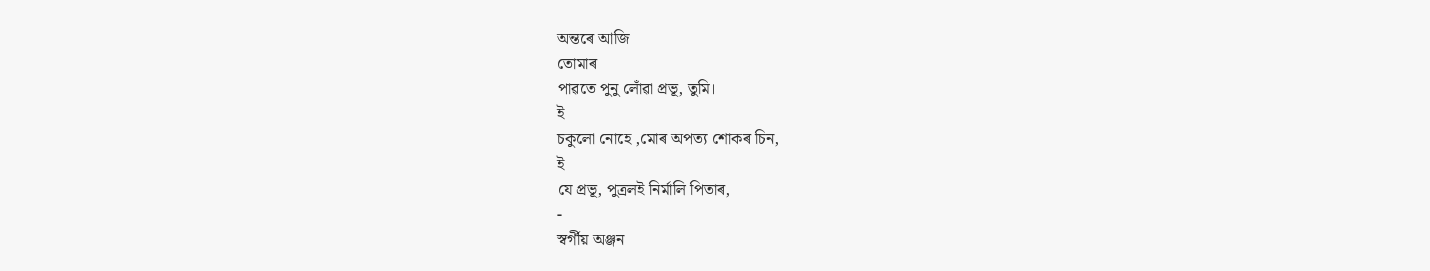অন্তৰে আজি
তোমাৰ
পাৱতে পুনু লোঁৱা প্ৰভূ, তুমি।
ই
চকুলো নোহে ,মোৰ অপত্য শোকৰ চিন,
ই
যে প্ৰভূ, পুত্ৰলই নিৰ্মালি পিতাৰ,
-
স্বৰ্গীয় অঞ্জন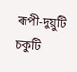ৰূপী-দুয়ুটি চকুটি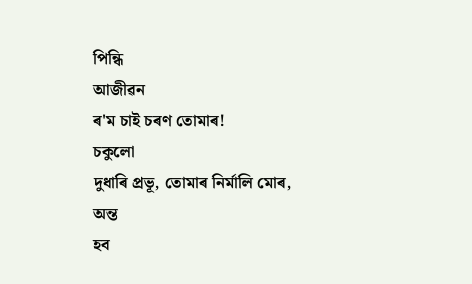পিন্ধি
আজীৱন
ৰ'ম চাই চৰণ তোমাৰ!
চকুলো
দুধাৰি প্ৰভূ, তোমাৰ নিৰ্মালি মোৰ,
অন্ত
হব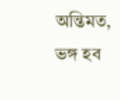অন্তিমত, ভঙ্গ হব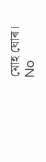মোহ ঘোৰ।
No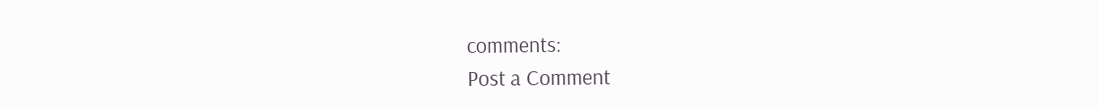comments:
Post a Comment